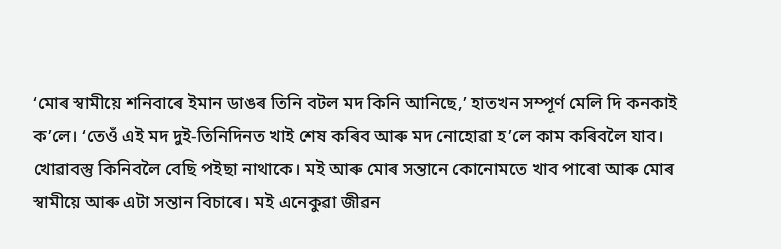‘মোৰ স্বামীয়ে শনিবাৰে ইমান ডাঙৰ তিনি বটল মদ কিনি আনিছে,’ হাতখন সম্পূৰ্ণ মেলি দি কনকাই ক’লে। ‘তেওঁ এই মদ দুই-তিনিদিনত খাই শেষ কৰিব আৰু মদ নোহোৱা হ’লে কাম কৰিবলৈ যাব। খোৱাবস্তু কিনিবলৈ বেছি পইছা নাথাকে। মই আৰু মোৰ সন্তানে কোনোমতে খাব পাৰো আৰু মোৰ স্বামীয়ে আৰু এটা সন্তান বিচাৰে। মই এনেকুৱা জীৱন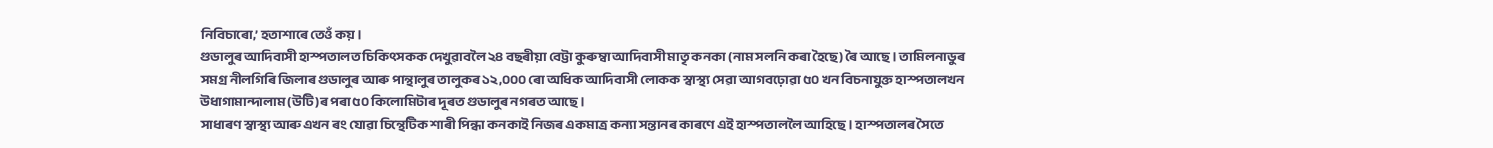নিবিচাৰো,’ হতাশাৰে তেওঁ কয়।
গুডালুৰ আদিবাসী হাস্পতালত চিকিৎসকক দেখুৱাবলৈ ২৪ বছৰীয়া বেট্টা কুৰুম্বা আদিবাসী মাতৃ কনকা (নাম সলনি কৰা হৈছে) ৰৈ আছে। তামিলনাডুৰ সমগ্ৰ নীলগিৰি জিলাৰ গুডালুৰ আৰু পান্থালুৰ তালুকৰ ১২,০০০ ৰো অধিক আদিবাসী লোকক স্বাস্থ্য সেৱা আগবঢ়োৱা ৫০ খন বিচনাযুক্ত হাস্পতালখন উধাগামান্দালাম (উটি)ৰ পৰা ৫০ কিলোমিটাৰ দূৰত গুডালুৰ নগৰত আছে।
সাধাৰণ স্বাস্থ্য আৰু এখন ৰং যোৱা চিন্থেটিক শাৰী পিন্ধা কনকাই নিজৰ একমাত্ৰ কন্যা সন্তানৰ কাৰণে এই হাস্পতাললৈ আহিছে। হাস্পতালৰ সৈতে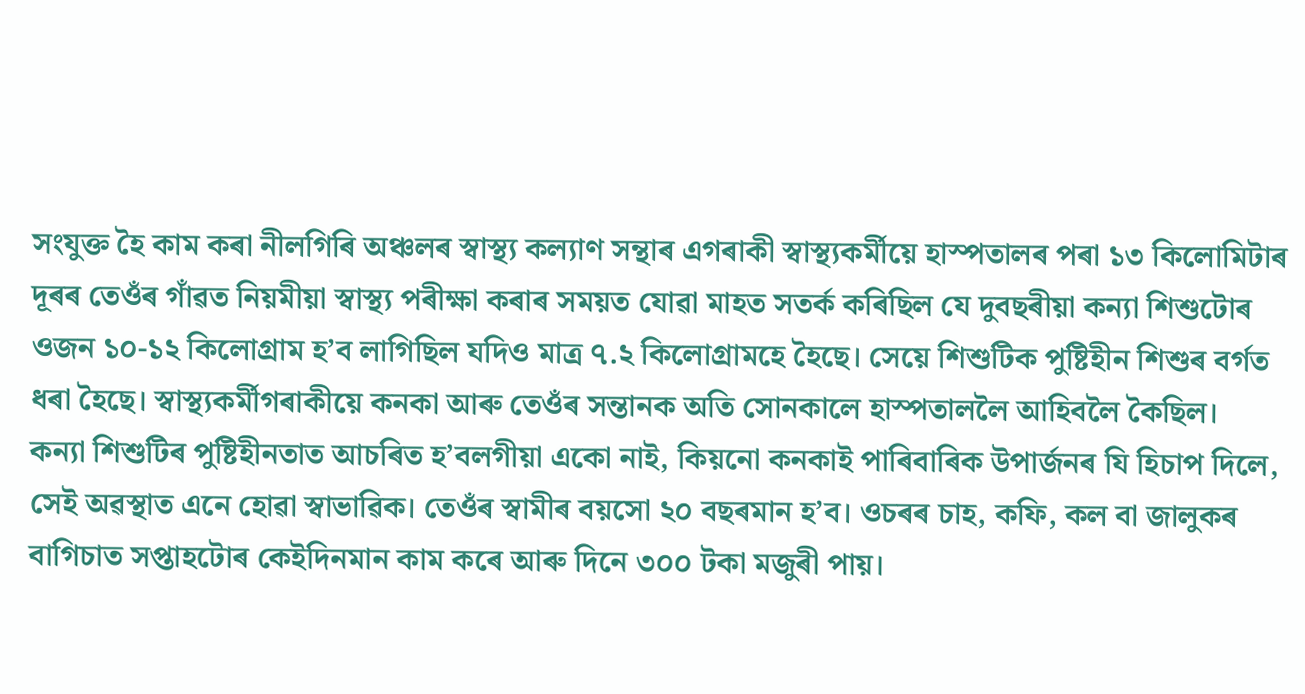সংযুক্ত হৈ কাম কৰা নীলগিৰি অঞ্চলৰ স্বাস্থ্য কল্যাণ সন্থাৰ এগৰাকী স্বাস্থ্যকৰ্মীয়ে হাস্পতালৰ পৰা ১৩ কিলোমিটাৰ দূৰৰ তেওঁৰ গাঁৱত নিয়মীয়া স্বাস্থ্য পৰীক্ষা কৰাৰ সময়ত যোৱা মাহত সতৰ্ক কৰিছিল যে দুবছৰীয়া কন্যা শিশুটোৰ ওজন ১০-১২ কিলোগ্ৰাম হ’ব লাগিছিল যদিও মাত্ৰ ৭.২ কিলোগ্ৰামহে হৈছে। সেয়ে শিশুটিক পুষ্টিহীন শিশুৰ বৰ্গত ধৰা হৈছে। স্বাস্থ্যকৰ্মীগৰাকীয়ে কনকা আৰু তেওঁৰ সন্তানক অতি সোনকালে হাস্পতাললৈ আহিবলৈ কৈছিল।
কন্যা শিশুটিৰ পুষ্টিহীনতাত আচৰিত হ’বলগীয়া একো নাই, কিয়নো কনকাই পাৰিবাৰিক উপাৰ্জনৰ যি হিচাপ দিলে, সেই অৱস্থাত এনে হোৱা স্বাভাৱিক। তেওঁৰ স্বামীৰ বয়সো ২০ বছৰমান হ’ব। ওচৰৰ চাহ, কফি, কল বা জালুকৰ বাগিচাত সপ্তাহটোৰ কেইদিনমান কাম কৰে আৰু দিনে ৩০০ টকা মজুৰী পায়।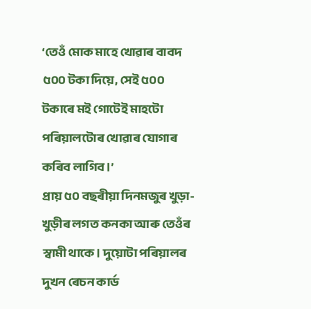‘তেওঁ মোক মাহে খোৱাৰ বাবদ ৫০০ টকা দিয়ে, সেই ৫০০ টকাৰে মই গোটেই মাহটো পৰিয়ালটোৰ খোৱাৰ যোগাৰ কৰিব লাগিব।’
প্ৰায় ৫০ বছৰীয়া দিনমজুৰ খুড়া-খুড়ীৰ লগত কনকা আৰু তেওঁৰ স্বামী থাকে। দুয়োটা পৰিয়ালৰ দুখন ৰেচন কাৰ্ড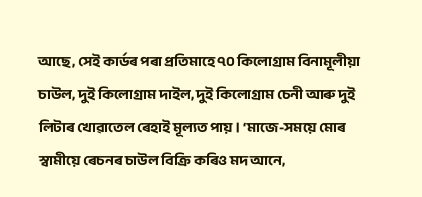আছে, সেই কাৰ্ডৰ পৰা প্ৰতিমাহে ৭০ কিলোগ্ৰাম বিনামূলীয়া চাউল, দুই কিলোগ্ৰাম দাইল, দুই কিলোগ্ৰাম চেনী আৰু দুই লিটাৰ খোৱাতেল ৰেহাই মূল্যত পায়। ‘মাজে-সময়ে মোৰ স্বামীয়ে ৰেচনৰ চাউল বিক্ৰি কৰিও মদ আনে,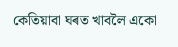কেতিয়াবা ঘৰত খাবলৈ একো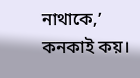নাথাকে,’ কনকাই কয়।